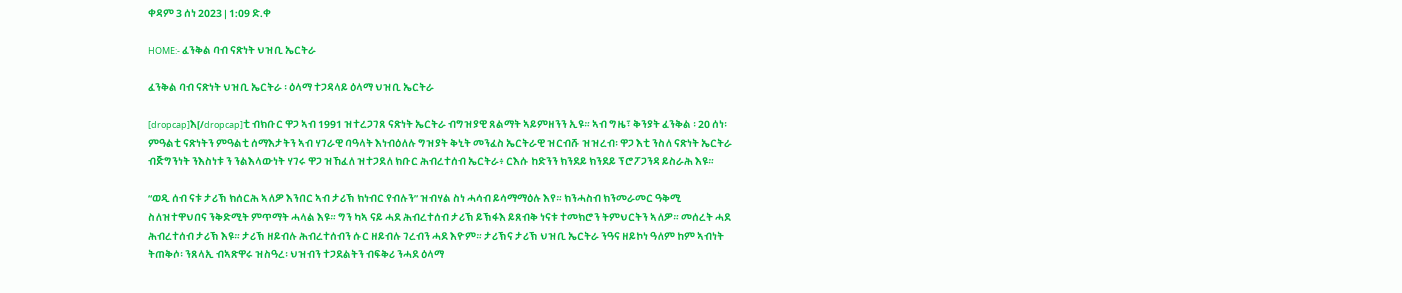ቀዳም 3 ሰነ 2023 | 1:09 ድ.ቀ

HOME:- ፈንቅል ባብ ናጽነት ህዝቢ ኤርትራ

ፈንቅል ባብ ናጽነት ህዝቢ ኤርትራ ፡ ዕላማ ተጋዳላይ ዕላማ ህዝቢ ኤርትራ

[dropcap]እ[/dropcap]ቲ ብክቡር ዋጋ ኣብ 1991 ዝተረጋገጸ ናጽነት ኤርትራ ብግዝያዊ ጸልማት ኣይምዘንን ኢዩ። ኣብ ግዜ፣ ቅንያት ፈንቅል ፡ 20 ሰነ፡ ምዓልቲ ናጽነትን ምዓልቲ ሰማእታትን ኣብ ሃገራዊ ባዓላት እነብዕለሉ ግዝያት ቅኒት መንፈስ ኤርትራዊ ዝርብሹ ዝዝረብ፡ ዋጋ እቲ ንስለ ናጽነት ኤርትራ ብጅግንነት ንእስነቱ ን ንልእላውነት ሃገሩ ዋጋ ዝኸፈለ ዝተጋደለ ክቡር ሕብረተሰብ ኤርትራ፥ ርእሱ ከድንን ክንደይ ክንደይ ፕሮፖጋንዳ ይስራሕ እዩ።

“ወዲ ሰብ ናቱ ታሪኽ ክሰርሕ ኣለዎ እንበር ኣብ ታሪኽ ክነብር የብሉን” ዝብሃል ስነ ሓሳብ ይሳማማዕሉ እየ። ክንሓስብ ክንመራመር ዓቅሚ ስለዝተዋህበና ንቅድሚት ምጥማት ሓላል እዩ። ግን ካኣ ናይ ሓደ ሕብረተሰብ ታሪኽ ይኽፋእ ይጸብቅ ነናቱ ተመክሮን ትምህርትን ኣለዎ። መሰረት ሓደ ሕብረተሰብ ታሪኽ እዩ። ታሪኽ ዘይብሉ ሕብረተሰብን ሱር ዘይብሉ ገረብን ሓደ እዮም። ታሪኽና ታሪኽ ህዝቢ ኤርትራ ንዓና ዘይኮነ ዓለም ከም ኣብነት ትጠቅሶ፡ ንጸላኢ ብኣጽዋሩ ዝስዓረ፡ ህዝብን ተጋደልትን ብፍቅሪ ንሓደ ዕላማ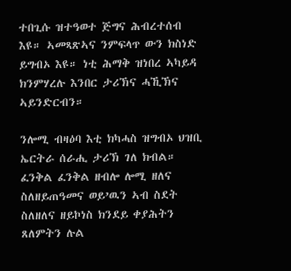ተበጊሱ ዝተዓወተ ጅግና ሕብረተሰብ እዩ። ኣመጻጽኣና ንምፍላጥ ውን ክስነድ ይግብኦ እዩ። ነቲ ሕማቅ ዝነበረ ኣካይዳ ክንምሃረሉ እንበር ታሪኽና ሓኺኽና ኣይንድርብን።

ንሎሚ ብዛዕባ እቲ ክካሓስ ዝግብኦ ህዝቢ ኤርትራ ሰራሒ ታሪኽ ገለ ክብል። ፈንቅል ፈንቅል ዘብሎ ሎሚ ዘለና ስለዘይጠዓመና ወይ’ዉን ኣብ ስደት ስለዘለና ዘይኮነስ ክንደይ ቀያሕትን ጸለምትን ሉል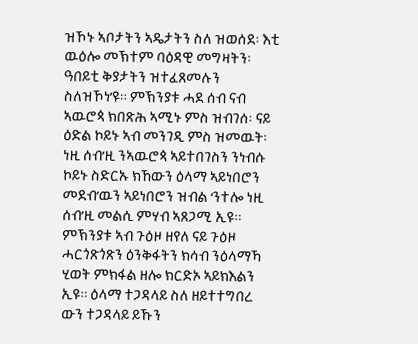ዝኾኑ ኣቦታትን ኣዴታትን ስለ ዝወሰደ፡ እቲ ዉዕሎ መኽተም ባዕዳዊ መግዛትን፡ ዓበይቲ ቅያታትን ዝተፈጸመሉን ስለዝኾነ’ዩ። ምኽንያቱ ሓደ ሰብ ናብ ኣዉሮጳ ክበጽሕ ኣሚኑ ምስ ዝብገሰ፡ ናይ ዕድል ኮይኑ ኣብ መንገዲ ምስ ዝመዉት፡ ነዚ ሰብ’ዚ ንኣዉሮጳ ኣይተበገስን ንነብሱ ኮይኑ ስድርኡ ክኸውን ዕላማ ኣይነበሮን መደብ’ዉን ኣይነበሮን ዝብል ‘ንተሎ ነዚ ሰብ’ዚ መልሲ ምሃብ ኣጸጋሚ ኢዩ። ምኽንያቱ ኣብ ጉዕዞ ዘየለ ናይ ጉዕዞ ሓርጎጽጎጽን ዕንቅፋትን ክሳብ ንዕላማኻ ሂወት ምክፋል ዘሎ ክርድኦ ኣይክእልን ኢዩ። ዕላማ ተጋዳላይ ስለ ዘይተተግበረ ውን ተጋዳላይ ይኹን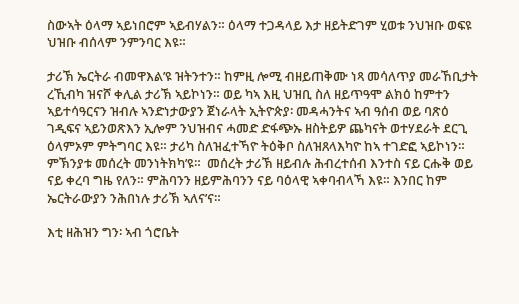ስውኣት ዕላማ ኣይነበሮም ኣይብሃልን። ዕላማ ተጋዳላይ እታ ዘይትድገም ሂወቱ ንህዝቡ ወፍዩ ህዝቡ ብሰላም ንምንባር እዩ።

ታሪኽ ኤርትራ ብመዋእል’ዩ ዝትንተን። ከምዚ ሎሚ ብዘይጠቅሙ ነጻ መሳለጥያ መራኸቢታት ረኺብካ ዝናሾ ቀሊል ታሪኽ ኣይኮነን። ወይ ካኣ እዚ ህዝቢ ስለ ዘይጥዓሞ ልክዕ ከምተን ኣይተሳዓርናን ዝብሉ ኣንድነታውያን ጀነራላት ኢትዮጵያ፡ መዳሓንትና ኣብ ዓሰብ ወይ ባጽዕ ገዲፍና ኣይንወጽእን ኢሎም ንህዝብና ሓመድ ድፋጭኡ ዘስትይዎ ጨካናት ወተሃደራት ደርጊ ዕላምኦም ምትግባር እዩ። ታሪካ ስለዝፈተኻዮ ትዕቅቦ ስለዝጸላእካዮ ከኣ ተገድፎ ኣይኮነን። ምኽንያቱ መሰረት መንነትክካ’ዩ።  መሰረት ታሪኽ ዘይብሉ ሕብረተሰብ እንተስ ናይ ርሑቅ ወይ ናይ ቀረባ ግዜ የለን። ምሕባንን ዘይምሕባንን ናይ ባዕላዊ ኣቀባብላኻ እዩ። እንበር ከም ኤርትራውያን ንሕበነሉ ታሪኽ ኣለና’ና።

እቲ ዘሕዝን ግን፡ ኣብ ጎሮቤት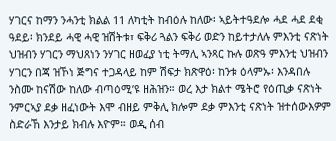ሃገርና ከማን ንሓንቲ ክልል 11 ለካቲት ከብዕሉ ከለው፡ ኣይትተዓደሎ ሓደ ሓደ ደቂ ዓደይ፡ ክንደይ ሓዊ ሓዊ ዝሽትቱ፣ ፍቅሪ ጓልን ፍቅሪ ወድን ከይተታለሉ ምእንቲ ናጽነት ህዝብን ሃገርን ማህጸነን ንሃገር ዘወፈያ ነቲ ትማሊ ኣንጻር ኩሉ ወጽዓ ምእንቲ ህዝብን ሃገርን በጃ ዝኾነ ጅግና ተጋዳላይ ከም ሽፍታ ክጽዋዕ፡ ከንቱ ዕላምኡ፡ እንዳበሉ ንስሙ ከናሽው ከለው ብጣዕሚ’ዩ ዘሕዝን። ወረ እታ ክልተ ሜትሮ የዕጢቃ ናጽነት ንምርኣያ ደቃ ዘፈነውት እሞ ብዘይ ምቅሊ ክሎም ደቃ ምእንቲ ናጽነት ዝተሰውእዎም ስድራኸ እንታይ ክብሉ እዮም። ወዲ ሰብ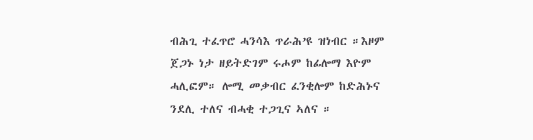ብሕጊ ተፈጥሮ ሓንሳእ ጥራሕ’ዩ ዝነብር ።እዞም ጀጋኑ ነታ ዘይትድገም ሩሖም ከፊሎማ እዮም ሓሊፎም። ሎሚ መቃብር ፈንቂሎም ከድሕኑና ንደሊ ተለና ብሓቂ ተጋጊና ኣለና ።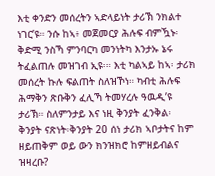እቲ ቀንድን መሰረትን ኣድላይነት ታሪኽ ንክልተ ነገር’ዩ። ንሱ ከኣ፥ መጀመርያ ሕሉፍ ብምዃኑ፡ ቅድሚ ንስኻ ምንባርካ መንነትካ እንታኡ ኔሩ ትፈልጠሉ መዝገብ ኢዩ፡። እቲ ካልኣይ ከኣ፡ ታሪክ መሰረት ኩሉ ፍልጠት ስለዝኾነ። ካብቲ ሕሉፍ ሕማቅን ጽቡቅን ፈሊኻ ትመሃረሉ ዓዉዲ’ዩ ታሪኽ። ስለምንታይ እና ነዚ ቅንያት ፈንቅል፡ ቅንያት ናጽነት፡ቅንያት 20 ሰነ ታሪክ ኣቦታትና ከም ዘይጠቅም ወይ ውን ክንዝክሮ ከምዘይብልና ዝዛረቡ?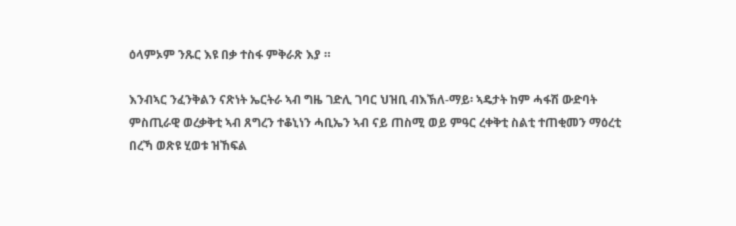ዕላምኦም ንጹር እዩ በቃ ተስፋ ምቅራጽ እያ ።

እንብኣር ንፈንቅልን ናጽነት ኤርትራ ኣብ ግዜ ገድሊ ገባር ህዝቢ ብእኽለ-ማይ፡ ኣዴታት ከም ሓፋሽ ውድባት ምስጢራዊ ወረቃቅቲ ኣብ ጸግረን ተቆኒነን ሓቢኤን ኣብ ናይ ጠስሚ ወይ ምዓር ረቀቅቲ ስልቲ ተጠቂመን ማዕረቲ በረኻ ወጽዩ ሂወቱ ዝኸፍል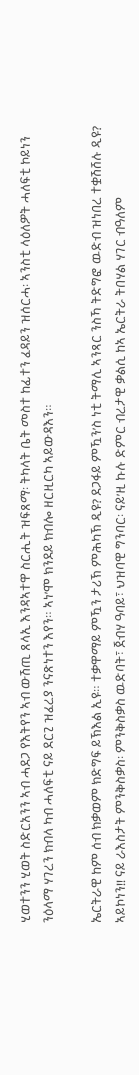ሂወተንን ሂወት ስድርአንን ኣብ ሓደጋ የእትየን ኣብ ውሽጢ ጸላኢ እንዳኣተዋ ስርሒት ዝፍጸማ፡ ትካላት ቤት መስተ ከፊተን ፈዳይን ዝሰርሓ፡ ኣንስቲ ላዕለዎት ሓለፍቲ ኮይነን ንዕላማ ሃገረን ክብላ ካብ ሓለፍቲ ናይ ደርጊ ዝፈረያ ንናጽነተን እየን። ኣነ’ሞ ክንደይ ክብሎ ዘርዚርካ ኣይውዳእን።

ኤርትራዊ ከም ሰብ ክቃወም ክድግፍ ይኽእል ኢዩ። ተቃዋማይ ምዃን ታሪኽ ምሕካኽ ዲዩ? ደጋፋይ ምዃን’ስ ነቲ ትማሊ ኣንጻር ንስኻ ትድግፎ ዉድብ ዝነበረ ተቋሽሸሉ ዲዩ? ኣይኮነን!! ናይ ራእስታት ምንቅስቃስ፡ ምንቅስቃስ ዉድባት፣ ጀብሃ ዓባይ፣ ህዝባዊ ግንባር፡ ናይ’ዚ ኩሉ ድምር ብረታዊ ቃልሲ ከኣ ኤርትራ ትበሃል ሃገር ብዓለም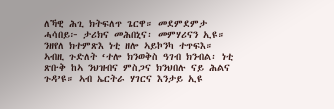ለኻዊ ሕጊ ክትፍለጥ ጌርዋ። መደምደምታ ሓሳበይ፦ ታሪክና መሕበኒና፡ መምሃሪናን ኢዩ። ንዘየለ ክተምጽእ ነቲ ዘሎ ኣይኮንካ ተጥፍእ።
ኣብዚ ጉድለት ‘ተሎ ክንወቅስ ዓገብ ክንብል፡ ነቲ ጽቡቅ ከኣ ንህዝብና ምስጋና ክንህበሉ ናይ ሕልና ጉዳ’ዩ። ኣብ ኤርትራ ሃገርና እንታይ ኢዩ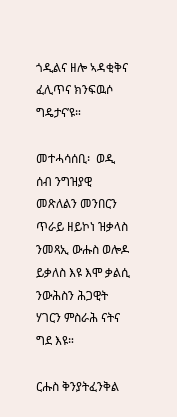ጎዲልና ዘሎ ኣዳቂቅና ፈሊጥና ክንፍዉሶ ግዴታና’ዩ።

መተሓሳሰቢ፡  ወዲ ሰብ ንግዝያዊ መጽለልን መንበርን ጥራይ ዘይኮነ ዝቃላስ ንመጻኢ ውሑስ ወሎዶ ይቃለስ እዩ እሞ ቃልሲ ንውሕስን ሕጋዊት ሃገርን ምስራሕ ናትና ግደ እዩ።

ርሑስ ቅንያትፈንቅል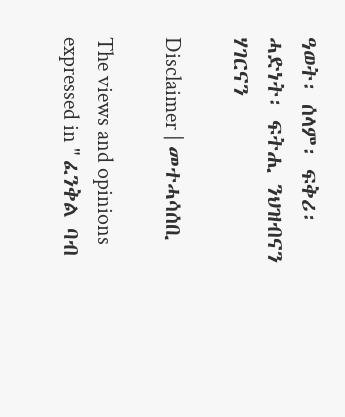ዓወት፡ ሰላም፡ ፍቅሪ፡ ሓድነት፡ ፍትሒ ንህዝብናን ሃገርናን

Disclaimer | መተሓሳሰቢ

The views and opinions expressed in " ፈንቅል ባብ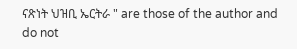ናጽነት ህዝቢ ኤርትራ " are those of the author and do not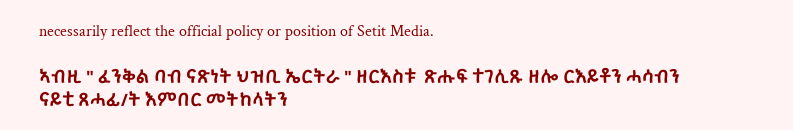necessarily reflect the official policy or position of Setit Media.

ኣብዚ " ፈንቅል ባብ ናጽነት ህዝቢ ኤርትራ " ዘርእስቱ  ጽሑፍ ተገሊጹ ዘሎ ርእይቶን ሓሳብን ናይቲ ጸሓፊ/ት እምበር መትከላትን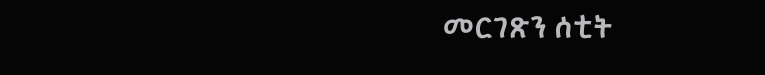መርገጽን ሰቲት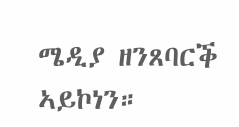ሜዲያ ዘንጸባርቕ ኣይኮነን።